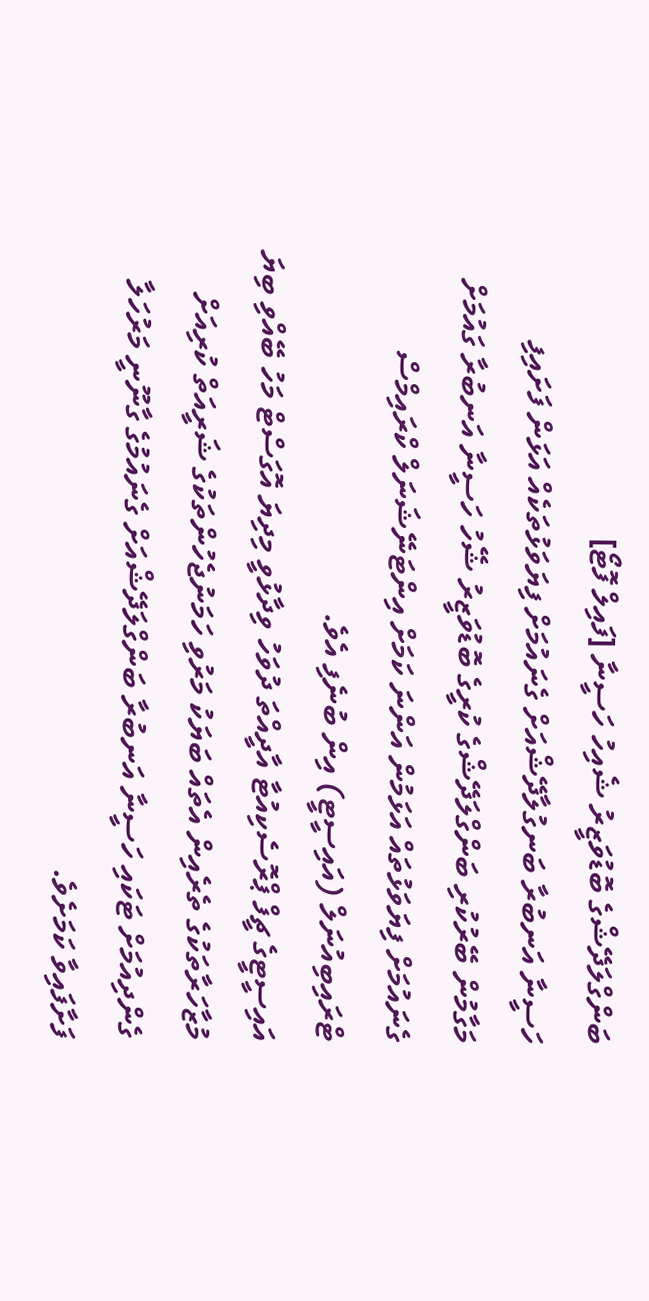ބަންގްލަދޭޝްގެ ބޮޑުވަޒީރު ޝެއިހު ހަސީނާ [ފައިލް ފޮޓޯ]
ހަސީނާ އަނބުރާ ބަނގުލާދޭޝްއަށް ގެނައުމަށް ފިޔަވަޅުތަކެއް އަޅަން ފަށައިފި
މަގާމުން ބޭރުކުރި ބަންގްލަދޭޝްގެ ކުރީގެ ބޮޑުވަޒީރު ޝޭހު ހަސީނާ އަނބުރާ ގައުމަށް ގެނައުމަށް ފިޔަވަޅުތައް އަޅަމުން އަންނަ ކަމަށް އިންޓަނޭޝަނަލް ކްރައިމްސް ޓްރައިބިއުނަލް (އައިސީޓީ) އިން ބުނެފި އެވެ.
އައިސީޓީގެ ޗީފް ޕްރޮސެކިއުޓާ އާދީއްތަ ދުވަހު ވިދާޅުވީ މިދިޔަ އޮގަސްޓް މަހު ބޭއްވި ބިޔަ މުޒާހަރާތަކުގެ ތެރެއިން އެތައް ބަޔަކު މަރުވި ހަމަނުޖެހުންތަކުގެ ޝަރީއަތް ކުރިއަށް ގެންދިއުމަށް ޓަކައި ހަސީނާ އަނބުރާ ބަންގްލަދޭޝްއަށް ގެނައުމުގެ ގާނޫނީ މަރުހަލާ ފަށާފައިވާ ކަމަށެވެ.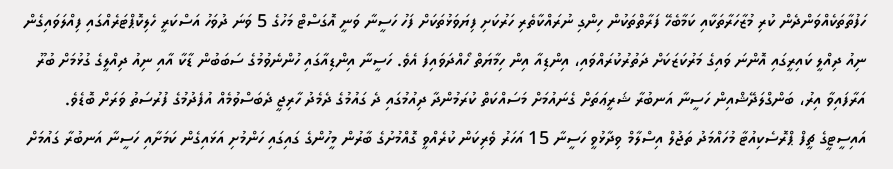ހަފުތާތަކެއްވަންދެން ކުރި މުޒާހަރާތަކާއި ކަމާބެހޭ ފަރާތްތަކުން ހިންގި ނުރައްކާތެރި ހަރުކަށި ފިޔަވަޅުތަކަށް ފަހު ހަސީނާ ވަނީ އޮގަސްޓް މަހުގެ 5 ވަނަ ދުވަހު އަސްކަރީ ހެލިކޮޕްޓަރެއްގައި ފިއްލަވައިގެން ނިއު ދިއްލީ ކައިރީގައި އޮންނަ ވައިގެ މަރުކަޒަކަށް ދަތުރުކުރައްވައި، އިންޑިއާ އިން ހިމާޔަތް ހޯއްދަވައިފަ އެވެ. ހަސީނާ އިންޑިއާގައި ހުންނެވުމުގެ ސަބަބުން ޑާކާ އާއި ނިއު ދިއްލީގެ ގުޅުމަށް ބުރޫ އަރާފައިވާ އިރު، ބަންގްލަދޭޝްއިން ހަސީނާ އަނބުރާ ޝަރީޢަތަށް ގެނައުމަށް މަސައްކަތް ކުރަމުންދާ ދިއުމުގައި ދެ ގައުމުގެ ދެމެދު ހާރިޖީ ދެބަސްވުމެއް އުފެދުމުގެ ފުރުސަތު ވަރަށް ބޮޑެވެ.
އައިސީޓީގެ ޗީފް ޕްރޮސެކިއުޓާ މުހައްމަދު ތަޖުލް އިސްލާމް ވިދާޅުވީ ހަސީނާ 15 އަހަރު ވެރިކަން ކުރެއްވީ ގޮއްމުށުގެ ބާރުން މީހުންގެ ގައިގައި ހަންމުށި އަޅައިގެން ކަމަށާއި ހަސީނާ އަނބުރާ ގައުމަށް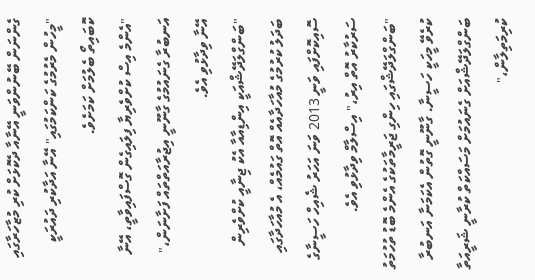ގެންނަން ބޭނުންވަނީ އޭނާއާ ދެކޮޅަށް ކުރި މުޒާހަރާގައި "މީހުން މެރުމުގެ ކަންކަމުގައި" އޭނާ އަދާކުރި ދައުރަކީ ކޮބައިތޯ ބެލުމަށް ކަމަށެވެ.
"އެންމެ އިސް ކުށްވެރިޔާ ފިލައިގެން ގޮސްފައިވާތީ، އޭނާ އަނބުރާ ގެނައުމުގެ ގާނޫނީ އިޖުރާއަތްތައް ފަށާނަން،" އޭނާ ވިދާޅުވި އެވެ.
"ބަންގްލަދޭޝްއަކީ އިންޑިއާއާ އެކު ޖިނާއީ ކުށްވެރިން ބަދަލު ކުރުމުގެ މުއާހަދާއެއް އޮތް ގައުމެއް، އެ މުއާހަދާގައި ސޮއިކޮށްފައި ވަނީ 2013 ވަނަ އަހަރު ޝެއިހް ހަސީނާގެ ސަރުކާރު އޮތް އިރު،" އިސްލާމް ވިދާޅުވި އެވެ.
"ބަންގްލަދޭޝްގައި ހިންގި ޖަރީމާތަކުގެ އެންމެ ބޮޑު ތުހުމަތު ކުރެވޭ މީހަކީ ހަސީނާ. ގާނޫނީ ގޮތުން އެކަމަނާ އަނބުރާ ބަންގްލަދޭޝްއަށް ގެނައުމަށް މަސައްކަތް ކުރާނީ ޝަރީއަތާ ކުރިމަތިލާން،"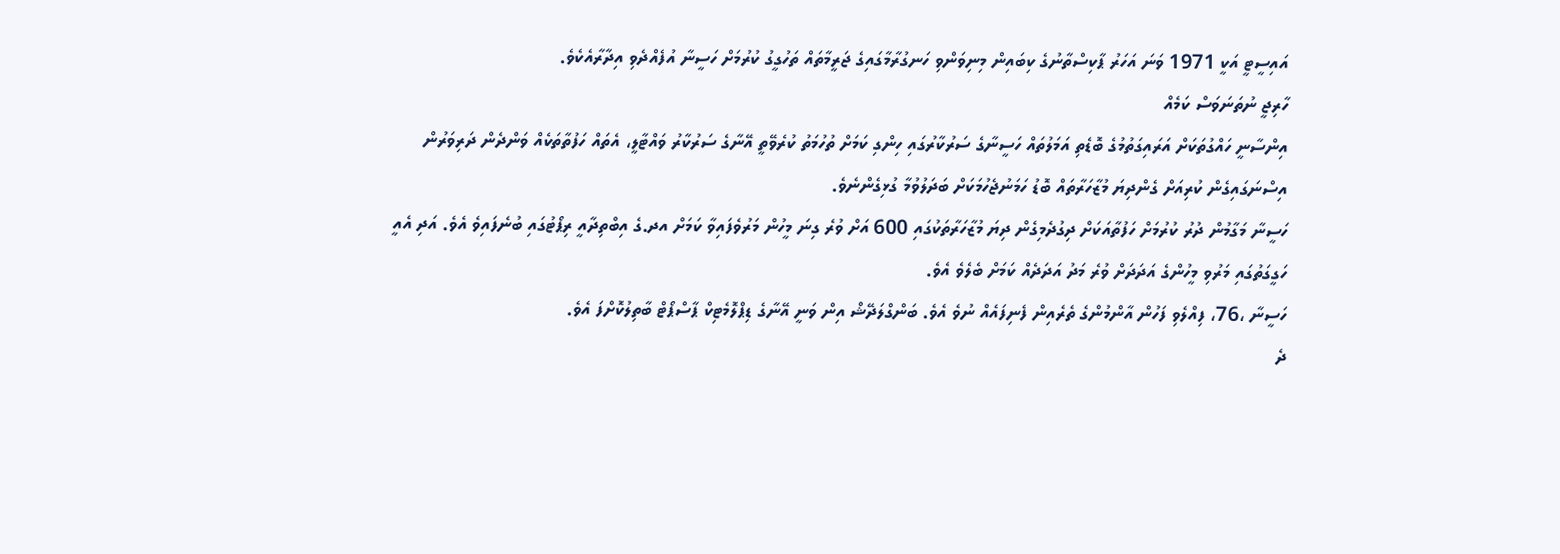އައިސީޓީ އަކީ 1971 ވަނަ އަހަރު ޕާކިސްތާނުގެ ކިބައިން މިނިވަންވި ހަނގުރާމާގައިގެ ޖަރީމާތައް ތަހުގީގު ކުރުމަށް ހަސީނާ އުފެއްދެވި އިދާރާއެކެވެ.
ހާރިޖީ ނުތަނަވަސް ކަމެއް
އިންސާނީ ހައްގުތަކަށް އަރައިގަތުމުގެ ބޮޑެތި އަމަލުތައް ހަސީނާގެ ސަރުކާރުގައި ހިންގި ކަމަށް ތުހުމަތު ކުރެވޭތީ އޭނާގެ ސަރުކާރު ވައްޓާލީ، އެތައް ހަފުތާތަކެއް ވަންދެން ދަރިވަރުން އިސްނަގައިގެން ކުރިއަށް ގެންދިޔަ މުޒާހަރާތައް ބޮޑު ހަމަނުޖެހުމަކަށް ބަދަލުވުމާ ގުޅިގެންނެވެ.
ހަސީނާ މަގާމުން ދުރު ކުރުމަށް ހަފުތާއަކަށް ދިގުދެމިގެން ދިޔަ މުޒާހަރާތަކުގައި 600 އަށް ވުރެ ގިނަ މީހުން މަރުވެފައިވާ ކަމަށް އދ.ގެ އިބްތިދާއީ ރިޕޯޓުގައި ބުނެފައިވެ އެވެ. އަދި އެއީ ހަގީގަތުގައި މަރުވި މީހުންގެ އަދަދަށް ވުރެ މަދު އަދަދެއް ކަމަށް ބެލެވެ އެވެ.
ހަސީނާ ،76، ފިއްލެވި ފަހުން އާންމުންގެ ތެރެއިން ފެނިފައެއް ނުވެ އެވެ. ބަންގްލަދޭޝް އިން ވަނީ އޭނާގެ ޑިޕްލޮމެޓިކް ޕާސްޕޯޓް ބާތިލުކޮށްފަ އެވެ.
ދެ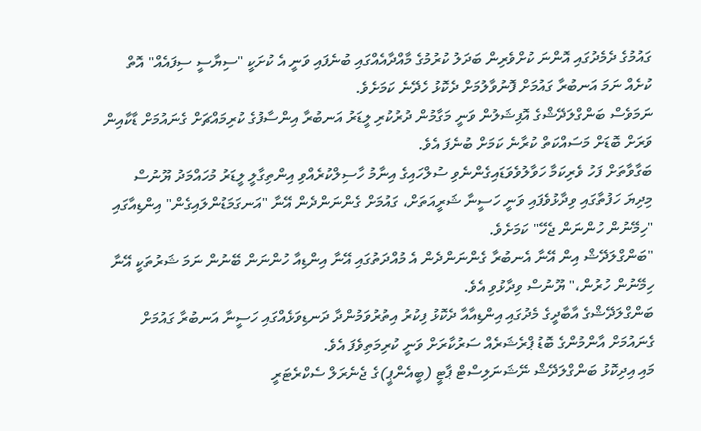ގައުމުގެ ދެމެދުގައި އޮންނަ ކުށްވެރިން ބަދަލު ކުރުމުގެ މާއްދާއެއްގައި ބުނެފައި ވަނީ އެ ކުށަކީ "ސިޔާސީ ސިފައެއް" އޮތް ކުށެއް ނަމަ އަނބުރާ ގައުމަށް ފޮނުވާލުމަށް ދެކޮޅު ހެދޭނެ ކަމަށެވެ.
ނަމަވެސް ބަންގްލަދޭޝްގެ އޮފިޝަލުން ވަނީ މަގާމުން ދުރުކުރި ލީޑަރު އަނބުރާ އިންސާފުގެ ކުރިމައްޗަށް ގެނައުމަށް ޑާކާއިން ވަރަށް ބޮޑަށް މަސައްކަތް ކުރާނެ ކަމަށް ބުނެފަ އެވެ.
ބަގާވާތަށް ފަހު ވެރިކަމާ ހަވާލުވެވަޑައިގެންނެވި ސުލްހައިގެ އިނާމު ހާސިލްކުރެއްވި އިންތިގާލީ ލީޑަރު މުހައްމަދު ޔޫނުސް މިދިޔަ ހަފުތާގައި ވިދާޅުވެފައި ވަނީ ހަސީނާ ޝަރީއަތަށް، ގައުމަށް ގެންނަންދެން އޭނާ "އަނގަމަޑުންލައިގެން" އިންޑިއާގައި "ހިމޭނުން ހުންނަން ޖެހޭ" ކަމަށެވެ.
"ބަންގްލަދޭޝް އިން އޭނާ އެނބުރާ ގެންނަންދެން އެ މުއްދަތުގައި އޭނާ އިންޑިއާ ހުންނަން ބޭނުން ނަމަ ޝަރުތަކީ އޭނާ ހިމޭނުން ހުރުން،" ޔޫނުސް ވިދާޅުވި އެވެ.
ބަންގްލަދޭޝްގެ އާބާދީގެ މެދުގައި އިންޑިއާއާ ދެކޮޅު ފިކުރު އިތުރުވަމުންދާ ދަނޑިވަޅެއްގައި ހަސީނާ އަނބުރާ ގައުމަށް ގެނައުމަށް އާންމުންގެ ބޮޑު ޕްރެޝަރެއް ސަރުކާރަށް ވަނީ ކުރިމަތިވެފަ އެވެ.
މައި އިދިކޮޅު ބަންގްލަދޭޝް ނޭޝަނަލިސްޓް ޕާޓީ (ބީއެންޕީ)ގެ ޖެނެރަލް ސެކްރެޓަރީ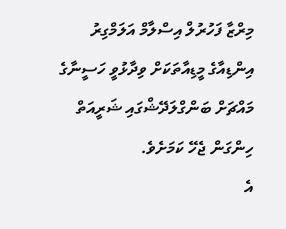މިރްޒާ ފަހުރުލް އިސްލާމް އަލަމްގިރު އިންޑިއާގެ މީޑިއާތަކަށް ވިދާޅުވީ ހަސީނާގެ މައްޗަށް ބަންގްލަދޭޝްގައި ޝަރީއަތް ހިންގަން ޖެހޭ ކަމަށެވެ.
އެ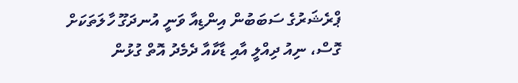ޕްރެޝަރުގެ ސަބަބުން އިންޑިއާ ވަނީ އުނދަގޫ ހާލަތަކަށް ގޮސް، ނިއު ދިއްލީ އާއި ޑާކާއާ ދެމެދު އޮތް ގުޅުން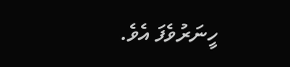ހީނަރުވެފަ އެވެ.